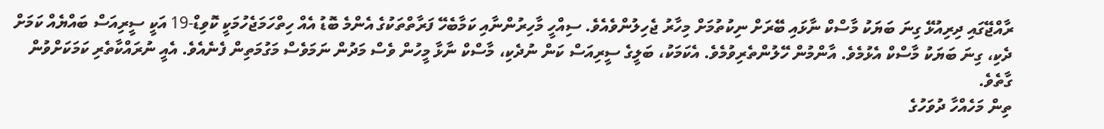ރާއްޖޭގައި ދިރިއުޅޭ ގިނަ ބަޔަކު މާސްކް ނާޅައި ބޭރަށް ނިކުތުމަށް މިހާރު ޖެހިލުންވެއެވެ. ސިއްހީ މާހިރުންނާއި ކަމާބެހޭ ފަރާތްތަކުގެ އެންމެ ބޮޑު އެއް ހިތްހަމަޖެހުމަކީ ކޮވިޑް-19 އަކީ ސީރިއަސް ބައްޔެއް ކަމަށް ދެކި، ގިނަ ބަޔަކު މާސްކް އެޅުމެވެ. އާންމުން ހޭލުންތެރިވުމެވެ. އެކަމަކު، ބަލީގެ ސީރިއަސް ކަން ނުދެކި، މާސްކް ނާޅާ މީހުން ވެސް މަދުން ނަމަވެސް މަގުމަތިން ފެނެއެވެ. އެއީ ނުރައްކާތެރި ކަމަކަށްވުން ގާތެވެ.
ތިން މަހެއްހާ ދުވަހުގެ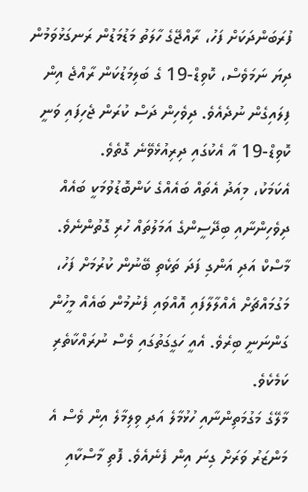ފުރަބަންދަކަށް ފަހު، ރާއްޖޭގެ ހާލަތު މަޑުމަޑުން ރަނގަޅުވަމުން ދިޔަ ނަމަވެސް، ކޮވިޑް-19 ގެ ބަލިމަޑުކަން ރާއްޖެ އިން ފިލައިގެން ނުދެއެވެ. ދިވެހިން ދަސް ކުރަން ޖެހިފައި ވަނީ ކޮވިޑް-19 އާ އެކުގައި ދިރިއުޅެވޭނެ ގޮތެވެ.
އެކަމަކު، މިއަދު އެތައް ބައެއްގެ ކަންބޮޑުވުމަކީ ބައެއް ދިވެހިންނާއި ބިދޭސީންގެ އަމަލުތައް ހުރި ގޮތުންނެވެ. މާސްކް އަދި އަންގި ފަދަ ތަކެތި ބޭނުން ކުރުމަށް ފަހު، މަގުމައްޗަށް އެއްލާލާފައި އޮއްވައި ފެނުމުން ބައެއް މީހުން ގަންނަނީ ބިރެވެ. އެއީ ހަގީގަތުގައި ވެސް ނުރައްކާތެރި ކަމެކެވެ.
މާލޭގެ މަގުމަތިންނާއި ހުޅުމާލެ އަދި ވިލިމާލެ އިން ވެސް އެ މަންޒަރު ވަރަށް ގިނަ އިން ފެނެއެވެ. ފޮތި މާސްކާއި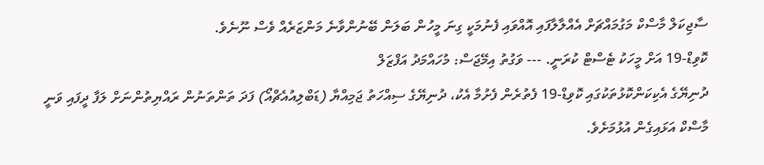ސާޖިކަލް މާސްކް މަގުމައްޗަށް އެއްލާލާފައި އޮއްވައި ފެނުމަކީ ގިނަ މީހުން ބަލަން ބޭނުންވާނެ މަންޒަރެއް ވެސް ނޫނެވެ.
ކޮވިޑް-19 އަށް މީހަކު ޓެސްޓް ކުރަނީ. --- ވަގުތު އިމޭޖަސް: މުހައްމަދު އަފްޒަލް
ދުނިޔޭގެ އެކިކަންކޮޅުތަކުގައި ކޮވިޑް-19 ފެތުރެން ފެށުމާ އެކު، ދުނިޔޭގެ ސިއްހަތު ޖަމިއްޔާ (ޑަބްލިއުއެޗްއޯ) ފަދަ ތަންތަނުން ރައްޔިތުންނަށް ލަފާ ދީފައި ވަނީ މާސްކް އަޅައިގެން އުޅުމަށެވެ.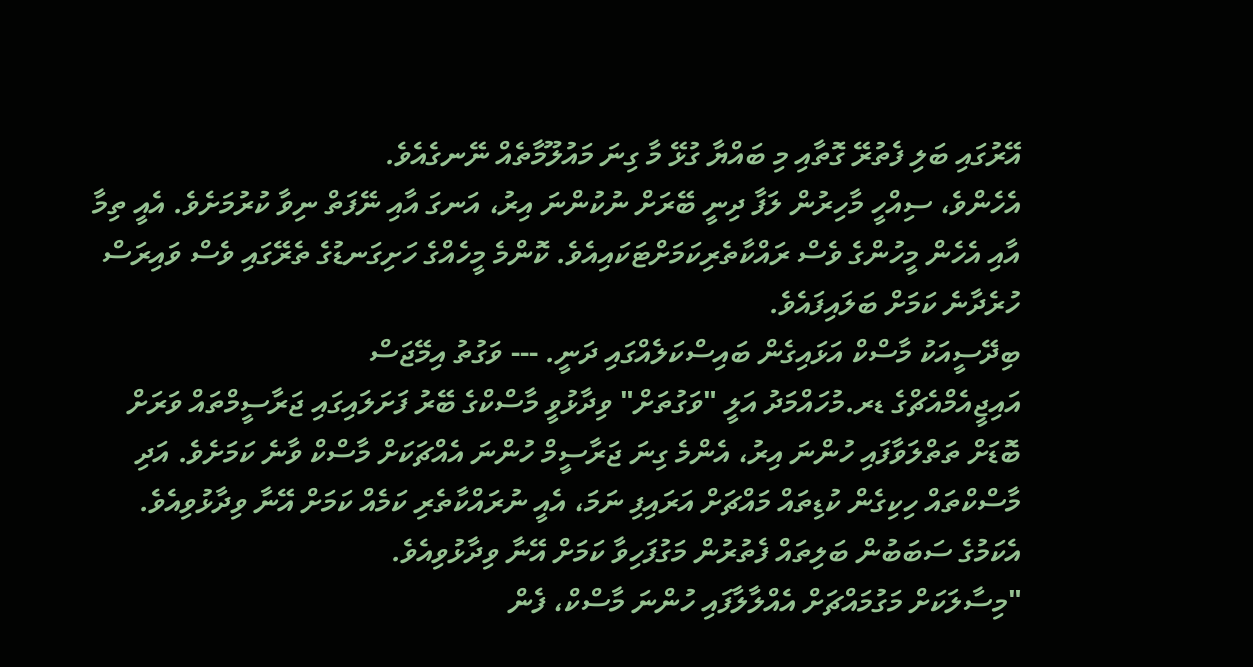އޭރުގައި ބަލި ފެތުރޭ ގޮތާއި މި ބައްޔާ ގުޅޭ މާ ގިނަ މައުލޫމާތެއް ނޭނގެއެވެ.
އެހެންވެ، ސިއްހީ މާހިރުން ލަފާ ދިނީ ބޭރަށް ނުކުންނަ އިރު، އަނގަ އާއި ނޭފަތް ނިވާ ކުރުމަށެވެ. އެއީ ތިމާ އާއި އެހެން މީހުންގެ ވެސް ރައްކާތެރިކަމަށްޓަކައިއެވެ. ކޮންމެ މީހެއްގެ ހަށިގަނޑުގެ ތެރޭގައި ވެސް ވައިރަސް ހުރެދާނެ ކަމަށް ބަލައިފައެވެ.
ބިދޭސީއަކު މާސްކް އަޅައިގެން ބައިސްކަލެއްގައި ދަނީ. --- ވަގުތު އިމޭޖަސް
އައިޖީއެމްއެޗްގެ ޑރ.މުހައްމަދު އަލީ "ވަގުތަށް" ވިދާޅުވީ މާސްކްގެ ބޭރު ފަށަލައިގައި ޖަރާސީމްތައް ވަރަށް ބޮޑަށް ތަތްލަވާފައި ހުންނަ އިރު، އެންމެ ގިނަ ޖަރާސީމް ހުންނަ އެއްޗަކަށް މާސްކް ވާނެ ކަމަށެވެ. އަދި މާސްކްތައް ހިކިގެން ކުޑިތައް މައްޗަށް އަރައިފި ނަމަ، އެއީ ނުރައްކާތެރި ކަމެއް ކަމަށް އޭނާ ވިދާޅުވިއެވެ. އެކަމުގެ ސަބަބުން ބަލިތައް ފެތުރުން މަގުފަހިވާ ކަމަށް އޭނާ ވިދާޅުވިއެވެ.
"މިސާލަކަށް މަގުމައްޗަށް އެއްލާލާފައި ހުންނަ މާސްކް، ފެން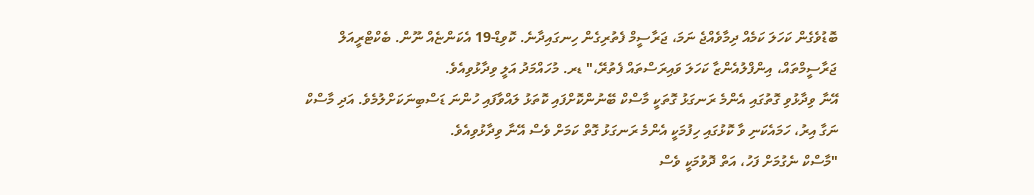ބޮޑުވެގެން ކަހަލަ ކަމެއް ދިމާވެއްޖެ ނަމަ، ޖަރާސީމް ފެތުރިގެން ހިނގައިދާނެ. ކޮވިޑް-19 އެކަންޏެއް ނޫން. ބެކްޓްރީއަލް ޖަރާސީމްތައް، އިންފްލުއެންޒާ ކަހަލަ ވައިރަސްތައް ފެތުރޭ،" ޑރ. މުހައްމަދު އަލީ ވިދާޅުވިއެވެ.
އޭނާ ވިދާޅުވި ގޮތުގައި އެންމެ ރަނގަޅު ގޮތަކީ މާސްކް ބޭނުންކޮށްފައި ކޮތަޅު ލައްވާފައި ހުންނަ ޑަސްބިނަކަށްލުމެވެ. އަދި މާސްކް ނަގާ އިރު، ހަމައެކަނި ވާ ކޮޅުގައި ހިފުމަކީ އެންމެ ރަނގަޅު ގޮތް ކަމަށް ވެސް އޭނާ ވިދާޅުވިއެވެ.
"މާސްކް ނެގުމަށް ފަހު، އަތް ދޮވުމަކީ ވެސް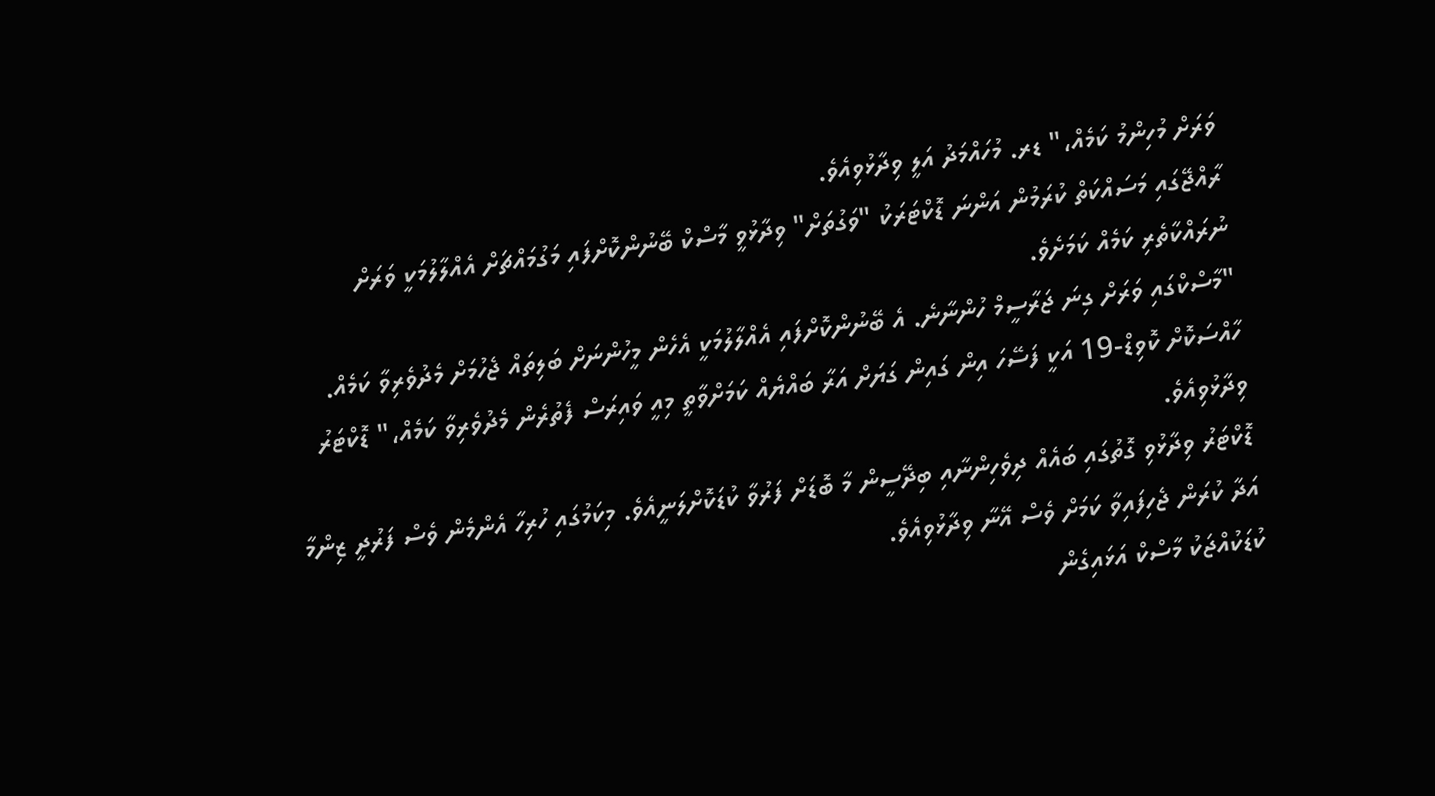ވަރަށް މުހިންމު ކަމެއް،" ޑރ. މުހައްމަދު އަލީ ވިދާޅުވިއެވެ.
ރާއްޖޭގައި މަސައްކަތް ކުރަމުން އަންނަ ޑޮކްޓަރަކު "ވަގުތަށް" ވިދާޅުވީ މާސްކް ބޭނުންކޮށްފައި މަގުމައްޗަށް އެއްލާލުމަކީ ވަރަށް ނުރައްކާތެރި ކަމެއް ކަމަށެވެ.
"މާސްކްގައި ވަރަށް ގިނަ ޖަރާސީމް ހުންނާނެ. އެ ބޭނުންކޮށްފައި އެއްލާލުމަކީ އެހެން މީހުންނަށް ބަލިތައް ޖެހުމަށް މެދުވެރިވާ ކަމެއް. ހާއްސަކޮށް ކޮވިޑް-19 އަކީ ފަސޭހަ އިން ގައިން ގަޔަށް އަރާ ބައްޔެއް ކަމަށްވާތީ މިއީ ވައިރަސް ފެތުރެން މެދުވެރިވާ ކަމެއް،" ޑޮކްޓަރު ވިދާޅުވިއެވެ.
ޑޮކްޓަރު ވިދާޅުވި ގޮތުގައި ބައެއް ދިވެހިންނާއި ބިދޭސީން މާ ބޮޑަށް ފަރުވާ ކުޑަކޮށްލަނީއެވެ. މިކަމުގައި ހުރިހާ އެންމެން ވެސް ފަރުދީ ޒިންމާ އަދާ ކުރަން ޖެހިފައިވާ ކަމަށް ވެސް އޭނާ ވިދާޅުވިއެވެ.
ކުޑަކުއްޖަކު މާސްކް އަޅައިގެން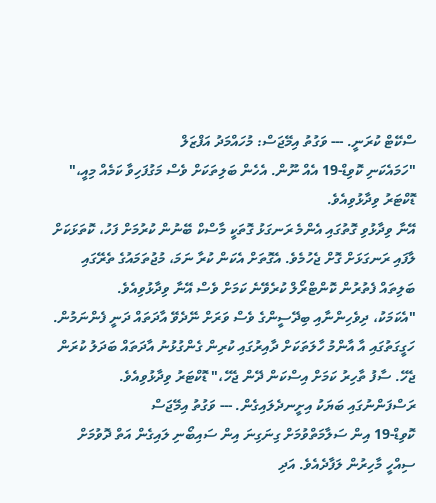ސްކޭޓް ކުރަނީ. --- ވަގުތު އިމޭޖަސް: މުހައްމަދު އަފްޒަލް
"ހަމައެކަނި ކޮވިޑް-19 އެއް ނޫން. އެހެން ބަލިތަކަށް ވެސް މަގުފަހިވާ ކަމެއް މިއީ،" ޑޮކްޓަރު ވިދާޅުވިއެވެ.
އޭނާ ވިދާޅުވި ގޮތުގައި އެންމެ ރަނގަޅު ގޮތަކީ މާސްކް ބޭނުން ކުރުމަށް ފަހު، ކޮތަޅަކަށް ލާފައި ރަނގަޅަށް ގޮށް ޖެހުމެވެ. އެގޮތަށް އެކަން ކުރާ ނަމަ، މުޖުތަމައުގެ ތެރޭގައި ބަލިތައް ފެތުރުން ކޮންޓްރޯލް ކުރެވޭނެ ކަމަށް ވެސް އޭނާ ވިދާޅުވިއެވެ.
"އެކަމަކު، ދިވެހިންނާއި ބިދޭސީންގެ ވެސް ވަރަށް ނޭދެވޭ އާދަތައް ދަނީ ފެންނަމުން. ހަގީގަތުގައި އާ އާންމު ހާލަތަކަށް ދާއިރުގައި ކުރިން ގެންގުޅުނު އާދަތައް ބަދަލު ކުރަން ޖެހޭ. ސާފު ތާހިރު ކަމަށް އިސްކަން ދޭން ޖެހޭ،" ޑޮކްޓަރު ވިދާޅުވިއެވެ.
ރަސްފަންނުގައި ބަޔަކު އިށީނދެލައިގެން. --- ވަގުތު އިމޭޖަސް
ކޮވިޑް-19 އިން ސަލާމަތްވުމަށް ގިނަގިނަ އިން ސައިބޯނި ލައިގެން އަތް ދޮވުމަށް ސިއްހީ މާހިރުން ލަފާދެއެވެ. އަދި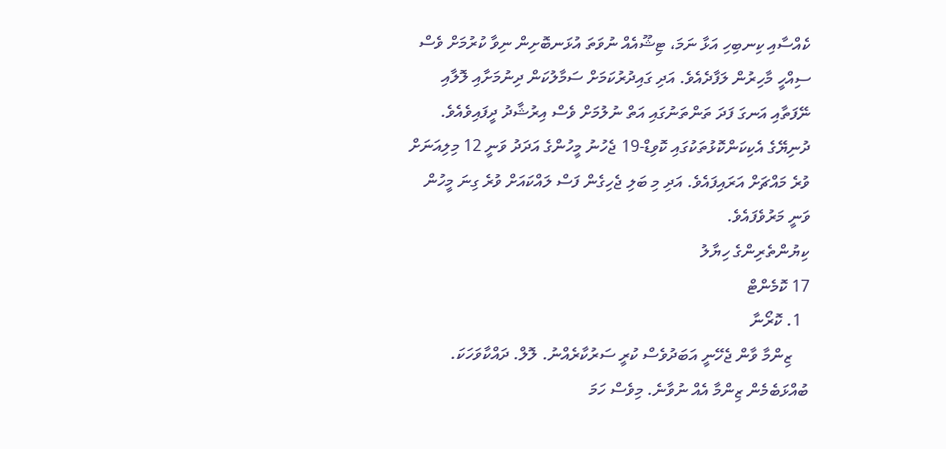ކެއްސާއި ކިނބިހި އަޅާ ނަމަ، ޓިޝޫއެއް ނުވަތަ އުޅަނބޮށިން ނިވާ ކުރުމަށް ވެސް ސިއްހީ މާހިރުން ލަފާދެއެވެ. އަދި ގައިދުރުކަމަށް ސަމާލުކަން ދިނުމަށާއި ލޮލާއި ނޭފަތާއި އަނގަ ފަދަ ތަންތަނުގައި އަތް ނުލުމަށް ވެސް އިރުޝާދު ދީފައިވެއެވެ.
ދުނިޔޭގެ އެކިކަންކޮޅުތަކުގައި ކޮވިޑް-19 ޖެހުނު މީހުންގެ އަދަދު ވަނީ 12 މިލިއަނަށް ވުރެ މައްޗަށް އަރައިފައެވެ. އަދި މި ބަލި ޖެހިގެން ފަސް ލައްކައަށް ވުރެ ގިނަ މީހުން ވަނީ މަރުވެފައެވެ.
ކިޔުންތެރިންގެ ހިޔާލު
17 ކޮމެންޓް
  1. ކޮރޯނާ
    ޒިންމާ ވާން ޖެހޭނީ އަބަދުވެސް ކުރީ ސަރުކާރެއްނު. ލޮލް. ދައްކާވަހަކަ. ބުއްޅަބެމެން ޒިންމާ އެއް ނުވާނެ. މިވެސް ހަމަ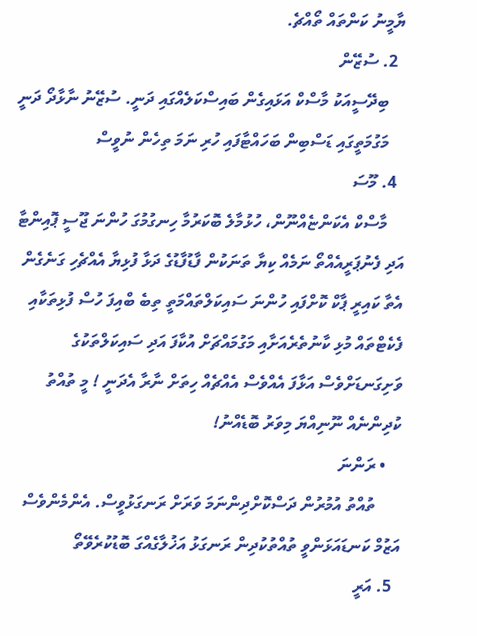ޔާމީނު ކަންތައް ތޯއްޗެ.
  2. ސުޒޭން
    ބިދޭސީއަކު މާސްކް އަޅައިގެން ބައިސްކަލެއްގައި ދަނީ. ސުޒޭނު ނާޅާދޯ ދަނީ
    މަގުމަތީގައި ޑަސްބިން ބަހައްޓާފައި ހުރި ނަމަ ތިހެން ނުވީސް
  4. މޫސަ
    މާސްކް އެކަންޏެއްނޫން، ހުޅުމާލެ ބޮކަރުމާ ހިނގުމުގަ ހުންނަ ޖޫސީ ޕޮއިންޓާ އަދި ފެނުޕަރީއެއްތޯ ނަމެއް ކިޔާ ތަނަކުން ފާޑުފާޑުގެ ދަޅާ ފުޅިޔާ އެއްޗެހި ގަނެގެން އެތާ ކައިރީ ޕާކް ކޮށްފައި ހުންނަ ސައިކަލްތައްމަތީ ތިބެ ބްއިފަ ހުސް ފުޅިތަކާއި ފެކެޓްތައް މުޅި ކާނުތެރެއަށާއި މަގުމައްޗަށް އުކާފަ އަދި ސައިކަލްތަކުގެ ވަށިގަނޑަށްވެސް އަޅާފަ އެއްވެސް އެއްޗެއް ހިތަށް ނާރާ އެދަނީ ! މީ ތުއްތު ކުދިންނެއް ނޫނިއްޔަ މިވަރު ބޮޑެއްނު!
    • ރަންނަ
      ތުއްތު އުމުރުން ދަސްކޮށްދިންނަމަ ވަރަށް ރަނގަޅުވީސް. އެންމެންވެސް އަޒުމް ކަނޑައަޅަންވީ ތުއްތުކުދިން ރަނގަޅު އަޚުލާގެއްގަ ބޮޑުކުރެވޭތޯ
  5. އަރީ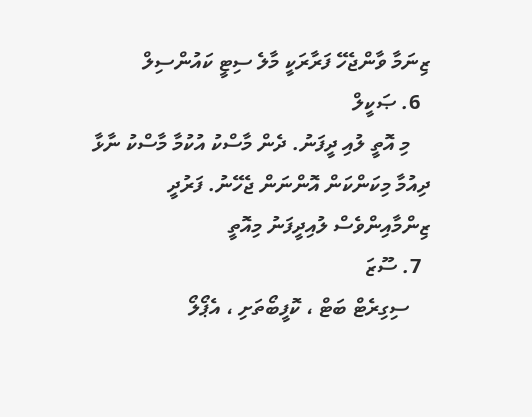ޒިނަމާ ވާންޖެހޭ ފަރާރަކީ މާލެ ސިޓީ ކައުންސިލް
  6. ޞަކީލް
    މި އޮތީ ލުއި ދީފަނު. ދެން މާސްކު އުކުމާ މާސްކު ނާޅާ ދިއުމާ މިކަންކަން އޮންނަން ޖެހޭނު. ފަރުދީ ޒިންމާއިންވެސް ލުއިދީފަނު މިއޮތީ
  7. ސޫޒަ
    ސިގިރެޓް ބަޓް ، ކޮފީބޯތަށި ، އެޕޯލޯ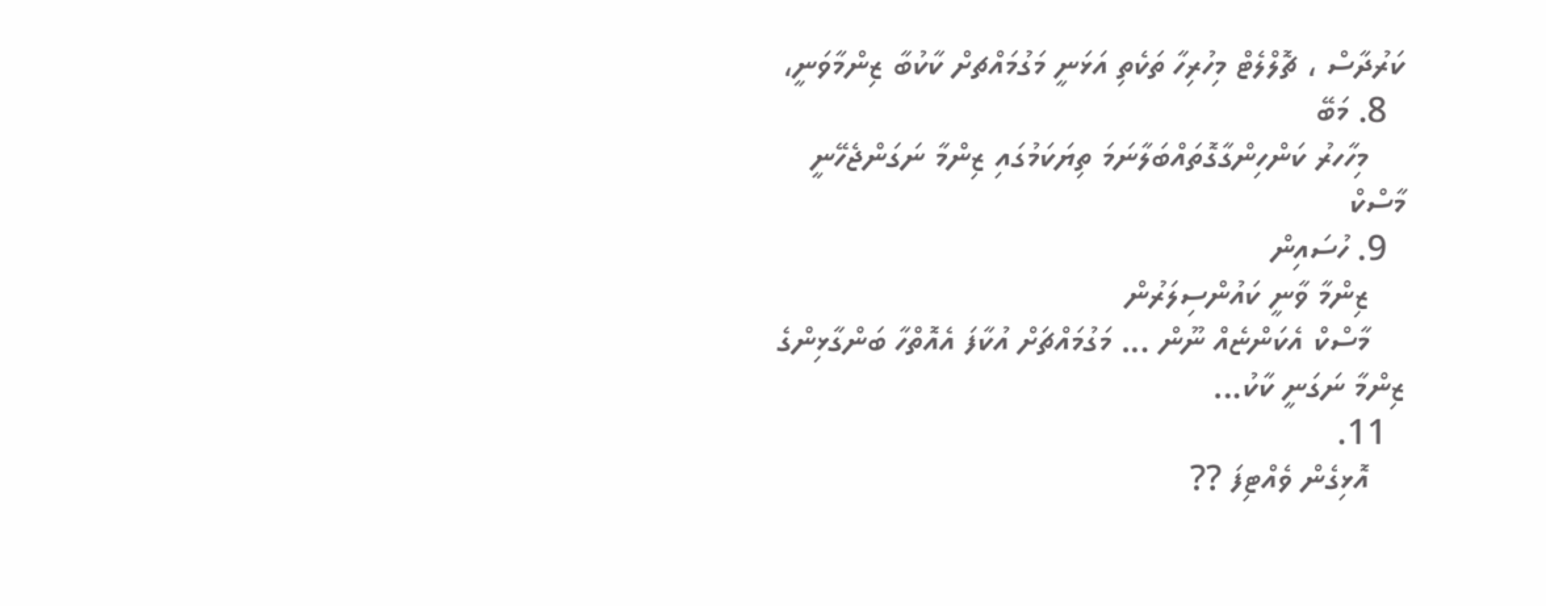ކަރުދާސް ، ޗޮލްލެޓް މިހުރިހާ ތަކެތި އަޅަނީ މަގުމައްޗށް ކާކުބާ ޒިންމާވަނީ،
  8. މަބޭ
    މިހާހރު ކަންހިންގާގޮތައްބަލާނަމަ ތިޔަކަމުގައި ޒިންމާ ނަގަންޖެހޭނީ މާސްކް
  9. ހުސައިން
    ޒިންމާ ވާނީ ކައުންސިލަރުން
    މާސްކް އެކަންޏެއް ނޫން ... މަގުމައްޗަށް އުކާފަ އެއޮތްހާ ބަންގާޅިންގެ ޒިންމާ ނަގަނީ ކާކު...
  11.
    އޮޅިގެން ވެއްޓިފަ ??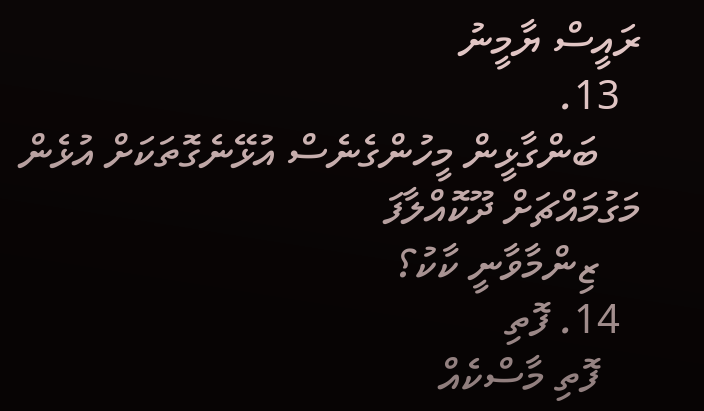ރައީސް ޔާމީނު
  13.
    ބަންގާޅީން މީހުންގެނެސް އުޅޭނެގޮތަކަށް އުޅެން މަގުމައްޗަށް ދޫކޮއްލާފަ
    ޒިންމާވާނީ ކާކު؟
  14. ފޮތި
    ފޮތި މާސްކެއް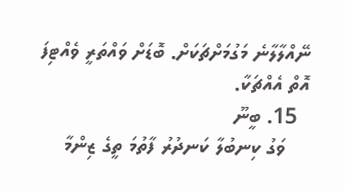ނޭއްލާލާނެ މަގުމަށްޗަކަށް. ބޮޑަށް ވައްތަރީ ވެއްޓިފަ އޮތް އެއްޗަކާ.
  15. ބީނޫ
    ވަގު ކިނބުލާ ކަނދުރު ފާތުމަ ތީގެ ޒިންމާ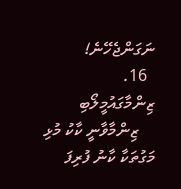ނަގަންޖެހޭނެ!
  16. ޒިންމާގައުމީލޯބި
    ޒިންމާވާނީ ކާކު މުޅި މަގުތަކާ ކާނު ފުރިފަ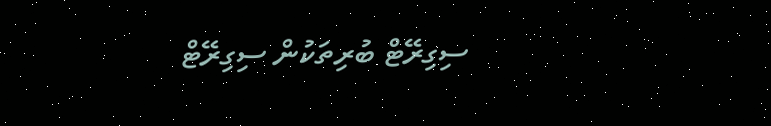ސިގިރޭޓް ބުރިތަކުން ސިގިރޭޓް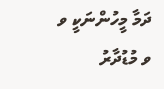ދަމާ މީހުންނަކީ ވ ވ މުޑުދާރު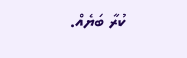ކުރާ ބަޔެއް.